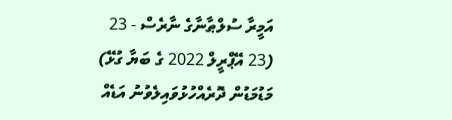އަމީރާ ސުލްޠާނާގެ ނާރެސް - 23
(23 އޭޕްރީލް 2022 ގެ ބަޔާ ގުޅޭ)
މަޑުމަޑުން ދޮރެއްހުޅުވައިލެވުނު އަޑެއް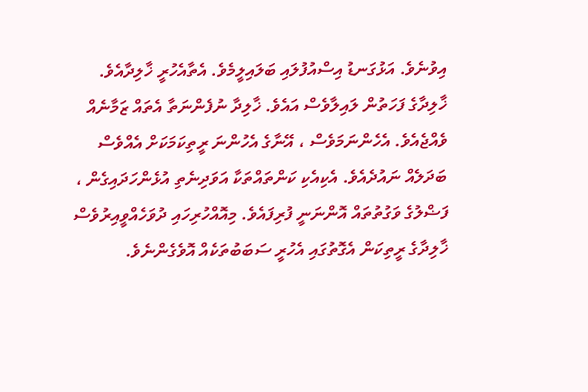އިވުނެވެ. އަޅުގަނޑު އިސްއުފުލައި ބަލައިލީމެވެ. އެތާއެހުރީ ޚާލިދާއެވެ. ޚާލިދާގެ ފަހަތުން ލައިލާވެސް އައެވެ. ޚާލިދާ ނުފެންނަތާ އެތައް ޒަމާނެއް ވެއްޖެއެވެ. އެހެންނަމަވެސް ، އޭނާގެ އެހުންނަ ރީތިކަމަކަށް އެއްވެސް ބަދަލެއް ނައުދެއެވެ. އެކިއެކި ކަންތައްތަކާ އަވަދިނެތި އުޅެންހަދައިގެން ، ފަޟްލުގެ ވަގުތުތައް އޮންނަނީ ފުރިފައެވެ. މިއޮއްހުރިހައި ދުވަހެއްވީއިރުވެސް ޚާލިދާގެ ރީތިކަން އެގޮތުގައި އެހުރީ ސަބަބުތަކެއް އޮވެގެންނެވެ.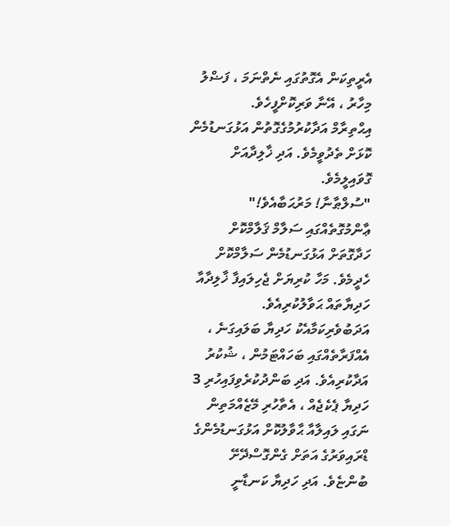އެރީތިކަން އެގޮތުގައި ނެތްނަމަ ، ފަޟްލު މިހާރު ، އޭނާ ވަރިކޮށްފީހެވެ.
އިޙްތިރާމް އަދާކުރުމުގެގޮތުން އަޅުގަނޑުމެން ކޮޅަށް ތެދުވީމެވެ. އަދި ޚާލިދާއަށް ގޮވައިލީމެވެ.
"ސުލްޠާނާ! މަރުޙަބާއެވެ!" ޢާންމުގޮތެއްގައި ސަލާމް ޤަލާމްކޮށް ހަދާގޮތަށް އަޅުގަނޑުމެން ސަލާމްކޮށް ހެދީމެވެ. މަހާ ކުރިޔަށް ޖެހިލައިފާ ޚާލިދާއާ ހަދިޔާތައް ޙަވާލުކުރިއެވެ. އަދަބުވެރިކަމާއެކު ހަދިޔާ ބަލައިގަނެ ، އެއްފަރާތެއްގައި ބަހައްޓަމުން ، ޝުކުރު އަދާކުރިއެވެ. އަދި ބަންދުކުރެވިފައިހުރި 3 ހަދިޔާ ޕެކެޖެއް ، އެތާހުރި މޭޒެއްމަތިން ނަގައި ލައިލާއާ ޙާވާލުކޮށް އަޅުގަނޑުމެންގެ ޑްރައިވަރުގެ އަތަށް ގެންގޮސްދޭށޭ ބުންޏެވެ. އަދި ހަދިޔާ ކަނޑާނީ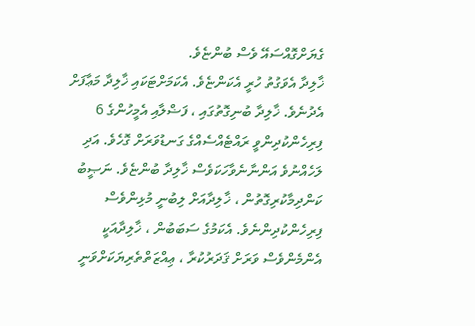ގެޔަށްގޮއްސައޭ ވެސް ބުންޏެވެ.
ޚާލިދާ އެވަގުތު ހުރީ އެކަންޏެވެ. އެކަމަށްޓަކައި ޚާލިދާ މަޢާފަށް އެދުނެވެ. ޚާލިދާ ބުނިގޮތުގައި ، ފަޟްލާއި އެމީހުންގެ 6 ފިރިހެންކުދިންވީ ރައްޓެއްސެއްގެ ގަނޑުވަރަށް ގޮހެވެ. އަދި ލަހެއްނުވެ އަންނާނެވާހަކަވެސް ޚާލިދާ ބުންޏެވެ. ނަޞީބު ކަންދިމާކުރިގޮތުން ، ޚާލިދާއަށް ލިބުނީ މުޅިންވެސް ފިރިހެންކުދިންނެވެ. އެކަމުގެ ސަބަބުން ، ޚާލިދާއަކީ އެންމެންވެސް ވަރަށް ޤަދަރުކުރާ ، ޢިއްޒަތްތެރިޔަކަށްވަނީ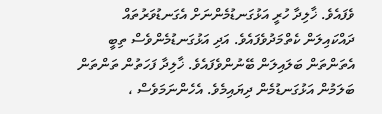ވެފައެވެ. ޚާލިދާ ހުރީ އަޅުގަނޑުމެންނަށް އެގަނޑުވަރުތައް ދައްކައިލަން ކެތްމަދުވެފައެވެ. އަދި އަޅުގަނޑުމެންވެސް ތިބީ އެތަންތަން ބަލައިލަން ބޭނުންވެފައެވެ. ޚާލިދާ ފަހަތުން ތަންތަން ބަލަމުން އަޅުގަނޑުމެން ދިޔައިމެވެ. އެހެންނަމަވެސް ،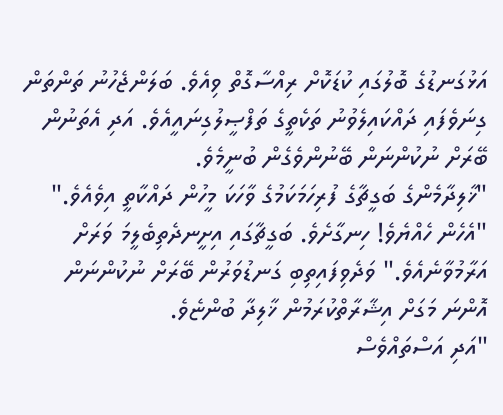އަޅުގަނޑުގެ ބޮލުގައި ކުޑަކޮށް ރިއްސާގޮތް ވިއެވެ. ބަލަންޖެހުނު ތަންތަން ގިނަވެފައި ދައްކައިލެވުނު ތަކެތީގެ ތަފްޞީލުގިނައީއެވެ. އަދި އެތަނުން ބޭރަށް ނުކުންނަން ބޭނުންވެގެން ބުނީމެވެ.
"ޚާލިދާމެންގެ ބަގީޗާގެ ފުރިހަމަކަމުގެ ވާހަކަ މީހުން ދައްކާތީ އިވެއެވެ."
"އެހެން ހެއްޔެވެ! ހިނގާށެވެ. ބަގީޗާގައި އިށީނދެތިބެލީމަ ވަރަށް އަރާމުވާނެއެވެ." ވަދެވިފައިތިބި ގަނޑުވަރުން ބޭރަށް ނުކުންނަން އޮންނަ މަގަށް އިޝާރާތްކުރަމުން ޚާލިދާ ބުންޏެވެ.
"އަދި އަސްތައްވެސް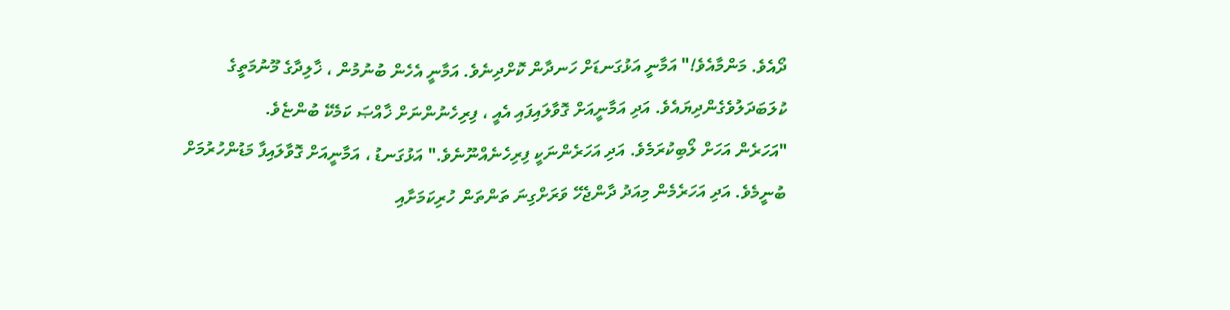ދޯއެވެ. މަންމާއެވެ!" އަމާނީ އަޅުގަނޑަށް ހަނދާން ކޮށްދިނެވެ. އަމާނީ އެހެން ބުނުމުން ، ޚާލިދާގެ މޫނުމަތީގެ ކުލަބަދަލުވެގެންދިޔައެވެ. އަދި އަމާނީއަށް ގޮވާލައިފައި އެއީ ، ފިރިހެނުންނަށް ޚާއްޞަ ކަމެކޭ ބުންޏެވެ.
"އަހަރެން އަހަށް ލޯބިކުރަމެވެ. އަދި އަހަރެންނަކީ ފިރިހެނެއްނޫނެވެ." އަޅުގަނޑު ، އަމާނީއަށް ގޮވާލައިފާ މަޑުންހުރުމަށް ބުނީމެވެ. އަދި އަހަރެމެން މިއަދު ދާންޖެހޭ ވަރަށްގިނަ ތަންތަން ހުރިކަމަށާއި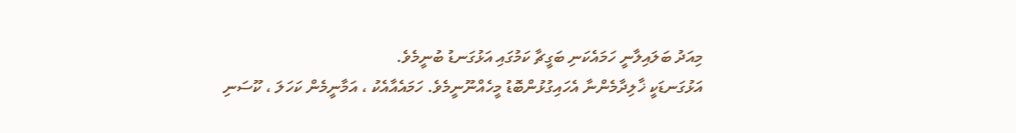މިއަދު ބަލައިލާނީ ހަމައެކަނި ބަގީޗާ ކަމުގައި އަޅުގަނޑު ބުނީމެވެ.
އަޅުގަނޑަކީ ޚާލިދާމެންނާ އެހައިގުޅުންބޮޑު މީހެއްނޫނީމެވެ. ހަމައެއާއެކު ، އަމާނީމެން ކަހަލަ ، ކޫސަނި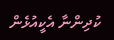ކުދިންނާ އެކީއުޅެން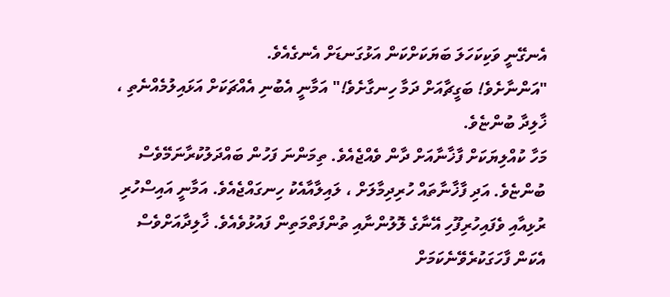އެނގޭނީ ވަކިކަހަލަ ބަޔަކަށްކަން އަޅުގަނޑަށް އެނގެއެވެ.
"އަންނާށެވެ! ބަގީޗާއަށް ދަމާ ހިނގާށެވެ!" އަމާނީ އެބުނި އެއްޗަކަށް އަޅައިލުމެއްނެތި ، ޚާލިދާ ބުންޏެވެ.
މަހާ ކުއްލިޔަކަށް ފާޚާނާއަށް ދާން ވެއްޖެއެވެ. ތިމަންނަ ފަހުން ބައްދަލުކުރާނަމޭވެސް ބުންޏެވެ. އަދި ފާޚާނާތައް ހުރިދިމާލަށް ، ލައިލާއާއެކު ހިނގައްޖެއެވެ. އަމާނީ އައިސްހުރި ރުޅިއާއި ވެފައިހުރިފޫހި އޭނާގެ ލޮލުންނާއި ތުންފަތްމަތިން ފައުޅުވެއެވެ. ޚާލިދާއަށްވެސް އެކަން ފާހަގަކުރެވޭނެކަމަށް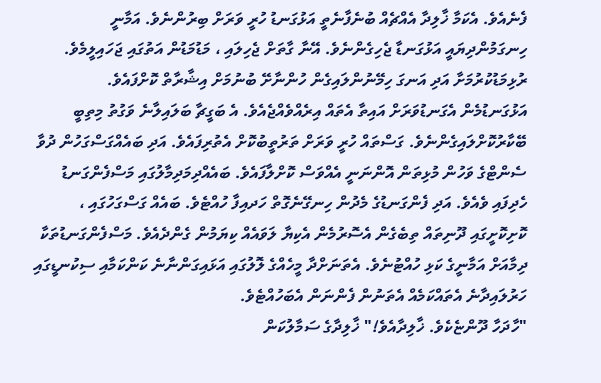ފެނެއެވެ. އެކަމާ ޚާލިދާ އެއްޗެއް ބުނެފާނެތީ އަޅުގަނޑު ހުރީ ވަރަށް ބިރުންނެވެ. އަމާނީ ހިނގަމުންދިޔައީ އަޅުގަނޑާ ޖެހިގެންނެވެ. އޭނާ ގާތަށް ޖެހިލައި ، މަޑުމަޑުން އަތުގައި ޖަހައިލީމެވެ. ރުޅިމަޑުކުރުމަށާ އަދި އަނގަ ހިމޭނުންލައިގެން ހުންނާށޭ ބުނުމަށް އިޝާރާތް ކޮށްފައެވެ.
އަޅުގަނޑުމެން އެގަނޑުވަރަށް އައިތާ އެތައް އިރެއްވެއްޖެއެވެ. އެ ބަގީޗާ ބަލައިލާނެ ވަގުތު މިތިބީ ބޭކާރުކޮށްލައިގެންނެވެ. ގަސްތައް ހުރީ ވަރަށް ތަރުތީބުކޮށް އެތުރިފައެވެ. އަދި ބައެއްގަސްގަހުން ދުވާ ސެންޓްގެ ވަހުން މުޅިތަން އޮންނަނީ އެއްވަސް ކޮށްލާފައެވެ. ބައެއްދިމަދިމާލުގައި މަސްފެންގަނޑު ހެދިފައި ވެއެވެ. އަދި ފެންގަނޑުގެ މެދުން ހިނގޭނެގޮތް ހަދއިފާ ހުއްޓެވެ. ބައެއް ގަސްގަހުގައި ، ކޮށިކޮށީގައި ދޫނިތައް ތިބެގެން އެސޮރުމެން އެކިޔާ ލަވައެއް ކިޔަމުން ގެންދެއެވެ. މަސްފެންގަނޑުތަކާ ދިމާއަށް އަމާނީގެ ކަޅި ހުއްޓުނެވެ. އެތަނަށްދާ މީހެއްގެ ލޮލުގައި އަޅައިގަންނާނެ ކަންކަމާއި ސިކުނޑީގައި ހަރުލައިދާނެ އެތައްކަމެއް އެތަނުން ފެންނަން އެބަހުއްޓެވެ.
"ހާދަހާ ދޫންޏެކެވެ. ޚާލިދާއެވެ!" ޚާލިދާގެ ސަމާލުކަން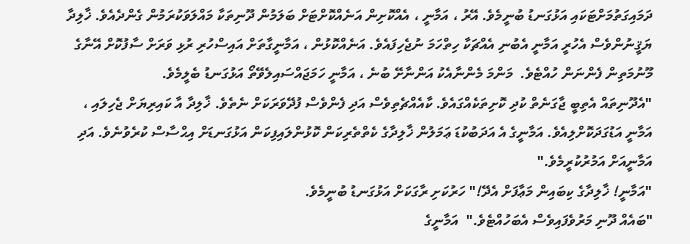ދަމައިގަތުމަށްޓަކައި އަޅުގަނޑު ބުނީމެވެ. އޭރު ، އަމާނީ ، އެއްކޮށިން އަނެއްކޮށްޓަށް ބަލަމުން ދޫނިތަކާ މައްލަވަކުރަމުން ގެންދެއެވެ. ޚާލިދާ ޔަޤީނުންވެސް އެހުރީ އަމާނީ އެބުނި އެއްޗަކާ ހިތްހަމަ ނުޖެހިފައެވެ. އަނެއްކޮޅުން ، އަމާނީގާތަށް އައިސްހުރި ރުޅި ވަރަށް ސާފުކޮށް އޭނާގެ މޫނުމަތިން ފެންނަން ހުއްޓެވެ.  މަންމަ މެންނާއެކު އަންނާށޭ ބުނެ ، އަމާނީ ހަމަޖައްސައިލެވޭތޯ އަޅުގަނޑު ބެލީމެވެ.
"އެދޫނިތައް އެތިބީ ޖާގަނެތް ކުދި ކޮށިތަކެއްގައެވެ. ކާއެއްޗެތިވެސް އަދި ފެންވެސް ފުދޭވަރަކަށް ނެތެވެ. ޚާލިދާ އާ ކައިރިޔަށް ޖެހިލައި ، އަމާނީ އަޑުގަދަކޮށްލިއެވެ. އަމާނީގެ އެ އަދަބުކުޑަ ޢަމަލުން ޚާލިދާގެ ކެތްތެރިކަން ކޮޅުންލައިފިކަން އަޅުގަނޑަށް އިޙްސާސް ކުރެވުނެވެ. އަދި އަމާނީއަށް އަމުރުކުރީމެވެ."
"އަމާނީ! ޚާލިދާގެ ކިބައިން މަޢާފަށް އެދޭ!" ހަރުކަށި ރާގަކަށް އަޅުގަނޑު ބުނީމެވެ.
"ބައެއް ދޫނި މަރުވެފައިވެސް އެބަހުއްޓެވެ."  އަމާނީގެ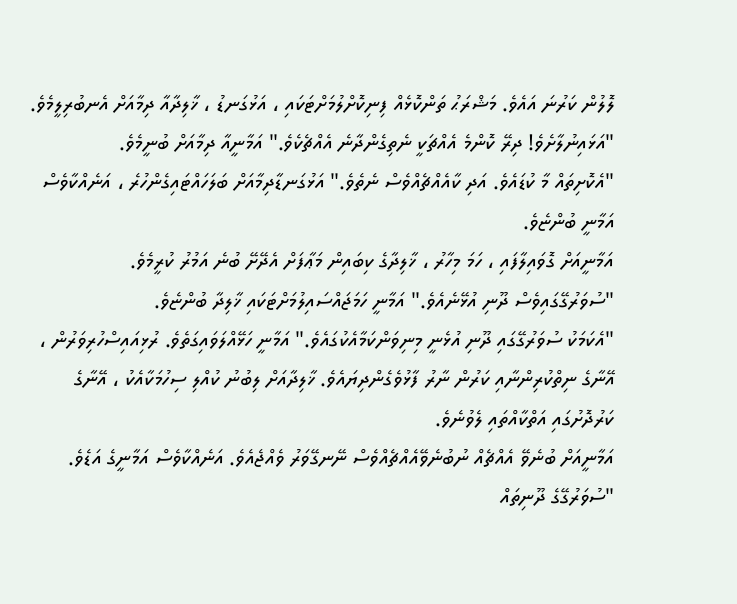ލޮލުން ކަރުނަ އައެވެ. މަޝްރަޙު ތަންކޮޅެއް ފިނިކޮށްލުމަށްޓަކައި ، އަޅުގަނޑު ، ޚާލިދާއާ ދިމާއަށް އެނބުރިލީމެވެ.
"އަޅައިނުލާށެވެ! ދިރޭ ކޮންމެ އެއްޗަކީ ނެތިގެންދާނެ އެއްޗެކެވެ." އަމާނީއާ ދިމާއަށް ބުނީމެވެ.
"އެކޮށިތައް މާ ކުޑައެވެ. އަދި ކާއެއްޗެއްވެސް ނެތެވެ." އަޅުގަނޑާދިމާއަށް ބަލަހައްޓައިގެންހުރެ ، އަނެއްކާވެސް އަމާނީ ބުންޏެވެ.
އަމާނީއަށް ގޮވައިލާފައި ، ހަމަ މިހާރު ، ޚާލިދާގެ ކިބައިން މަޢާފަށް އެދޭށޭ ބުނެ އަމުރު ކުރީމެވެ.
"ސުވަރުގޭގައިވެސް ދޫނި އުޅޭނެއެވެ." އަމާނީ ހަމަޖައްސައިލުމަށްޓަކައި ޚާލިދާ ބުންޏެވެ.
"އެކަމަކު ސުވަރުގޭގައި ދޫނި އުޅެނީ މިނިވަންކަމާއެކުގައެވެ." އަމާނީ ހަޅޭއްލަވައިގަތެވެ. ރުޅިއައިސްހުރިވަރުން ، އޭނާގެ ނިތްކުރިންނާއި ކަރުން ނާރު ފާޅުވެގެންދިޔައެވެ. ޚާލިދާއަށް ލިބުނު ކުއްލި ސިހުމަކާއެކު ، އޭނާގެ ކަރުދޮށުގައި އަތްކާއްތައި ލެވުނެވެ.
އަމާނީއަށް ބުނެވޭ އެއްޗެއް ނުބުނެވޭއެއްޗެއްވެސް ނޭނގޭވަރު ވެއްޖެއެވެ. އަނެއްކާވެސް އަމާނީގެ އަޑެވެ.
"ސުވަރުގޭގެ ދޫނިތައް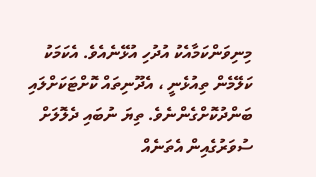މިނިވަންކަމާއެކު އުދުހި އުޅޭނެއެވެ. އެކަމަކު ކަލޭމެން ތިއުޅެނީ ، އެދޫނިތައް ކޮށްޓަކަށްލައި ބަންދުކޮށްގެންނެވެ. ތިޔަ ނުބައި ދެލޮލަށް ސުވަރުގެއިން އެތަނެއް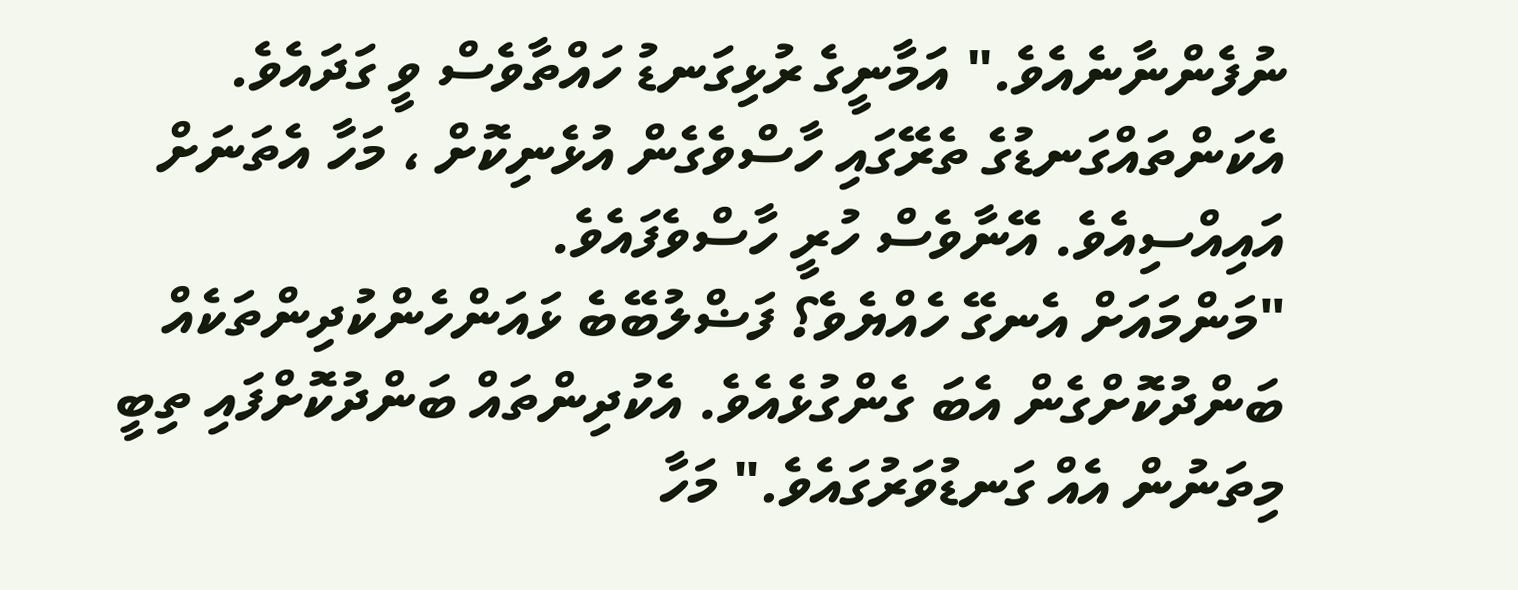ނުފެންނާނެއެވެ." އަމާނީގެ ރުޅިގަނޑު ހައްތާވެސް ވީ ގަދައެވެ.
އެކަންތައްގަނޑުގެ ތެރޭގައި ހާސްވެގެން އުޅެނިކޮށް ، މަހާ އެތަނަށް އައިއްސިއެވެ. އޭނާވެސް ހުރީ ހާސްވެފައެވެ.
"މަންމައަށް އެނގޭ ހެއްޔެވެ؟ ފަޟްލުބޭބެ ޅައަންހެންކުދިންތަކެއް ބަންދުކޮށްގެން އެބަ ގެންގުޅެއެވެ. އެކުދިންތައް ބަންދުކޮށްފައި ތިބީ މިތަނުން އެއް ގަނޑުވަރުގައެވެ." މަހާ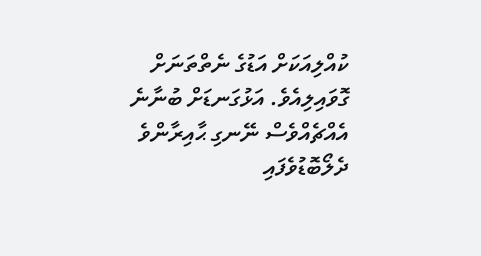ކުއްލިއަކަށް އަޑުގެ ނެތްތަނަށް ގޮވައިލިއެވެ. އަޅުގަނޑަށް ބުނާނެ އެއްޗެއްވެސް ނޭނގި ޙާއިރާންވެ ދެލޯބޮޑުވެފައި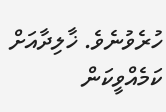ހުރެވުނެވެ. ޚާލިދާއަށް ކަމެއްވީކަން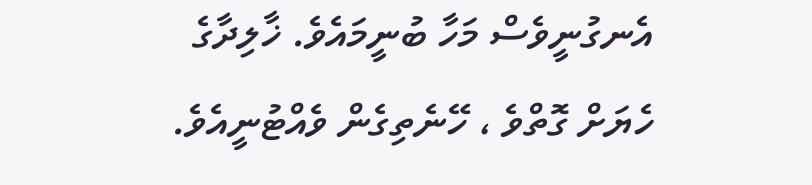އެނގުނީވެސް މަހާ ބުނީމައެވެ. ޚާލިދާގެ ހެޔަށް ގޮތްވެ ، ހޭނެތިގެން ވެއްޓުނީއެވެ.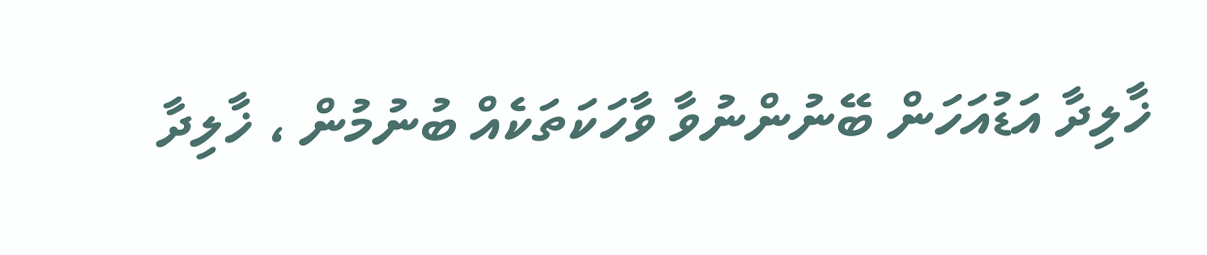ޚާލިދާ އަޑުއަހަން ބޭނުންނުވާ ވާހަކަތަކެއް ބުނުމުން ، ޚާލިދާ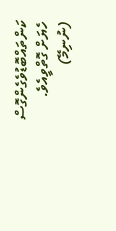ކަންތައްބޮޑުވެގެންގޮސް ހެޔަށް ގޮތްވީއެވެ.
(ނުނިމޭ)